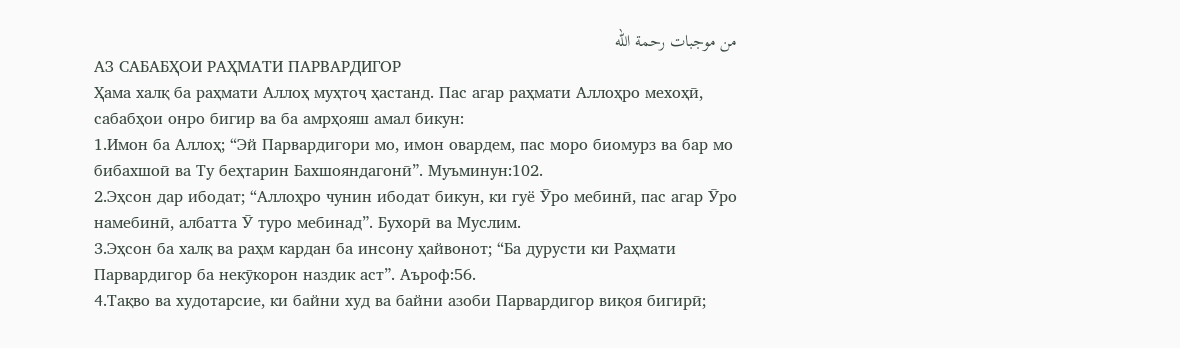من موجبات رحمة الله
АЗ САБАБҲОИ РАҲМАТИ ПАРВАРДИГОР
Ҳама халқ ба раҳмати Аллоҳ муҳтоҷ ҳастанд. Пас агар раҳмати Аллоҳро мехоҳӣ, сабабҳои онро бигир ва ба амрҳояш амал бикун:
1.Имон ба Аллоҳ; “Эй Парвардигори мо, имон овардем, пас моро биомурз ва бар мо бибахшоӣ ва Ту беҳтарин Бахшояндагонӣ”. Муъминун:102.
2.Эҳсон дар ибодат; “Аллоҳро чунин ибодат бикун, ки гуё Ӯро мебинӣ, пас агар Ӯро намебинӣ, албатта Ӯ туро мебинад”. Бухорӣ ва Муслим.
3.Эҳсон ба халқ ва раҳм кардан ба инсону ҳайвонот; “Ба дурусти ки Раҳмати Парвардигор ба некӯкорон наздик аст”. Аъроф:56.
4.Тақво ва худотарсие, ки байни худ ва байни азоби Парвардигор виқоя бигирӣ;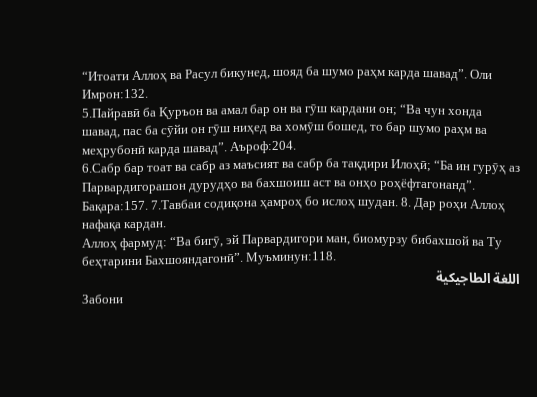“Итоати Аллоҳ ва Расул бикунед, шояд ба шумо раҳм карда шавад”. Оли Имрон:132.
5.Пайравӣ ба Қуръон ва амал бар он ва гӯш кардани он; “Ва чун хонда шавад, пас ба сӯйи он гӯш ниҳед ва хомӯш бошед, то бар шумо раҳм ва меҳрубонӣ карда шавад”. Аъроф:204.
6.Сабр бар тоат ва сабр аз маъсият ва сабр ба тақдири Илоҳӣ; “Ба ин гурӯҳ аз Парвардигорашон дурудҳо ва бахшоиш аст ва онҳо роҳёфтагонанд”. Бақара:157. 7.Тавбаи содиқона ҳамроҳ бо ислоҳ шудан. 8. Дар роҳи Аллоҳ нафақа кардан.
Аллоҳ фармуд: “Ва бигӯ, эй Парвардигори ман, биомурзу бибахшой ва Ту беҳтарини Бахшояндагонӣ”. Муъминун:118.
اللغة الطاجيكية
Забони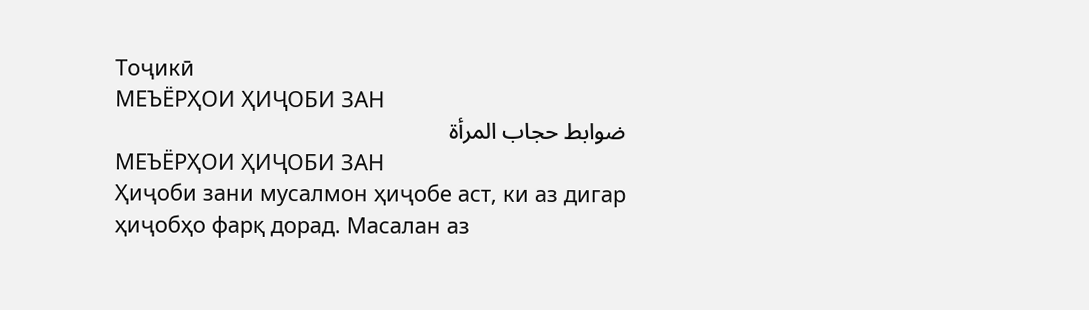Тоҷикӣ
МЕЪЁРҲОИ ҲИҶОБИ ЗАН
ضوابط حجاب المرأة
МЕЪЁРҲОИ ҲИҶОБИ ЗАН
Ҳиҷоби зани мусалмон ҳиҷобе аст, ки аз дигар ҳиҷобҳо фарқ дорад. Масалан аз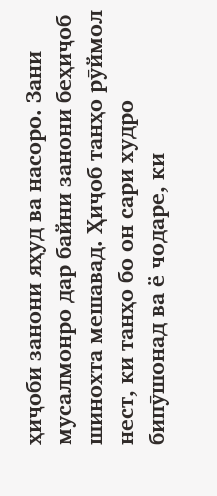ҳиҷоби занони яҳуд ва насоро. Зани мусалмонро дар байни занони беҳиҷоб шинохта мешавад. Ҳиҷоб танҳо рӯймол нест, ки танҳо бо он сари худро бипӯшонад ва ё чодаре, ки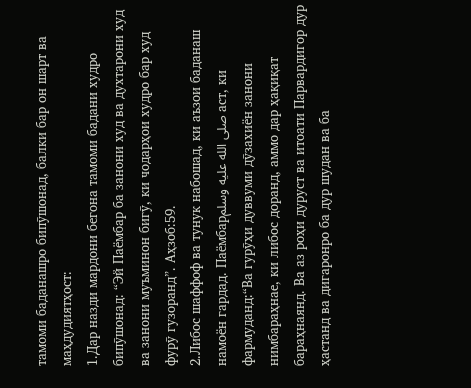тамоми баданашро бипӯшонад, балки бар он шарт ва маҳдудиятҳост:
1.Дар назди мардони бегона тамоми бадани худро бипӯшонад: “Эй Паёмбар ба занони худ ва духтарони худ ва занони муъминон бигӯ, ки чодарҳои худро бар худ фурӯ гузоранд”. Аҳзоб:59.
2.Либос шаффоф ва тунук набошад, ки аъзои баданаш намоён гардад. Паёмбарصلى الله عليه وسلم аст, ки фармуданд:“Ва гурӯҳи дуввуми дӯзахиён занони нимбараҳнае, ки либос доранд, аммо дар ҳақиқат бараҳнаянд. Ва аз роҳи дуруст ва итоати Парвардигор дур ҳастанд ва дигаронро ба дур шудан ва ба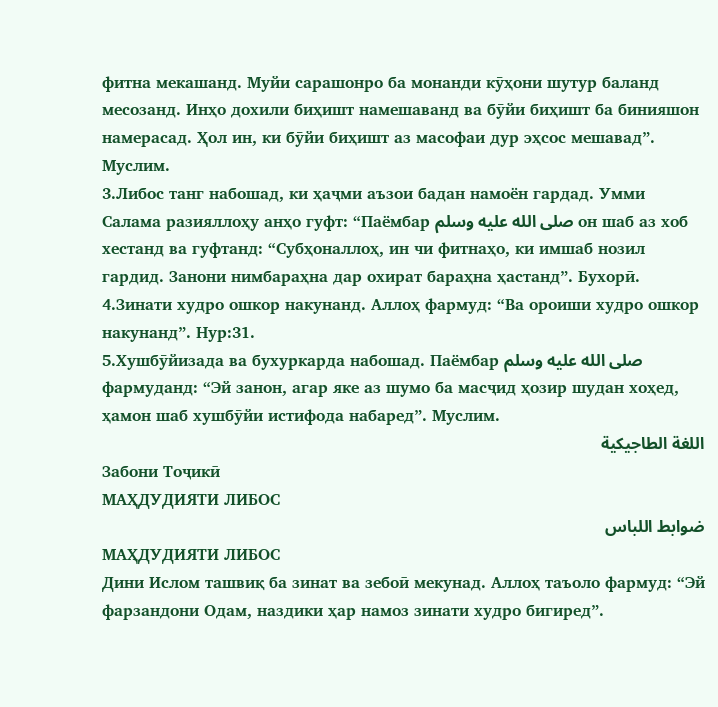фитна мекашанд. Муйи сарашонро ба монанди кӯҳони шутур баланд месозанд. Инҳо дохили биҳишт намешаванд ва бӯйи биҳишт ба бинияшон намерасад. Ҳол ин, ки бӯйи биҳишт аз масофаи дур эҳсос мешавад”. Муслим.
3.Либос танг набошад, ки ҳаҷми аъзои бадан намоён гардад. Умми Салама разияллоҳу анҳо гуфт: “Паёмбар صلى الله عليه وسلم он шаб аз хоб хестанд ва гуфтанд: “Субҳоналлоҳ, ин чи фитнаҳо, ки имшаб нозил гардид. Занони нимбараҳна дар охират бараҳна ҳастанд”. Бухорӣ.
4.Зинати худро ошкор накунанд. Аллоҳ фармуд: “Ва ороиши худро ошкор накунанд”. Нур:31.
5.Хушбӯйизада ва бухуркарда набошад. Паёмбар صلى الله عليه وسلم фармуданд: “Эй занон, агар яке аз шумо ба масҷид ҳозир шудан хоҳед, ҳамон шаб хушбӯйи истифода набаред”. Муслим.
اللغة الطاجيكية
Забони Тоҷикӣ
МАҲДУДИЯТИ ЛИБОС
ضوابط اللباس
МАҲДУДИЯТИ ЛИБОС
Дини Ислом ташвиқ ба зинат ва зебоӣ мекунад. Аллоҳ таъоло фармуд: “Эй фарзандони Одам, наздики ҳар намоз зинати худро бигиред”.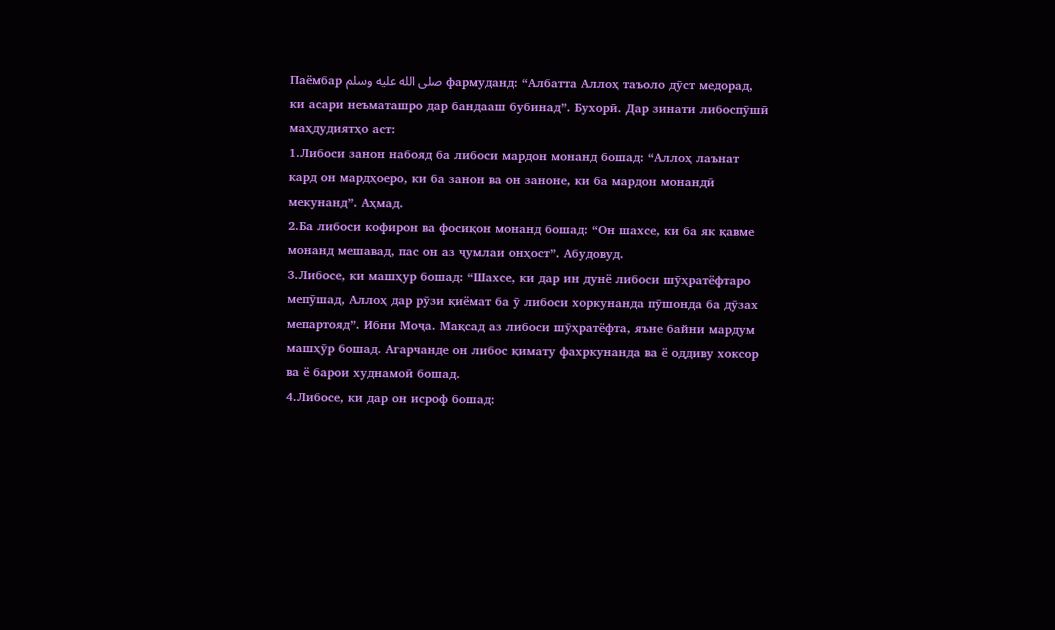Паёмбар صلى الله عليه وسلم фармуданд: “Албатта Аллоҳ таъоло дӯст медорад, ки асари неъматашро дар бандааш бубинад”. Бухорӣ. Дар зинати либоспӯшӣ маҳдудиятҳо аст:
1.Либоси занон набояд ба либоси мардон монанд бошад: “Аллоҳ лаънат кард он мардҳоеро, ки ба занон ва он заноне, ки ба мардон монандӣ мекунанд”. Аҳмад.
2.Ба либоси кофирон ва фосиқон монанд бошад: “Он шахсе, ки ба як қавме монанд мешавад, пас он аз ҷумлаи онҳост”. Абудовуд.
3.Либосе, ки машҳур бошад: “Шахсе, ки дар ин дунё либоси шӯҳратёфтаро мепӯшад, Аллоҳ дар рӯзи қиёмат ба ӯ либоси хоркунанда пӯшонда ба дӯзах мепартояд”. Ибни Моҷа. Мақсад аз либоси шӯҳратёфта, яъне байни мардум машҳӯр бошад. Агарчанде он либос қимату фахркунанда ва ё оддиву хоксор ва ё барои худнамоӣ бошад.
4.Либосе, ки дар он исроф бошад: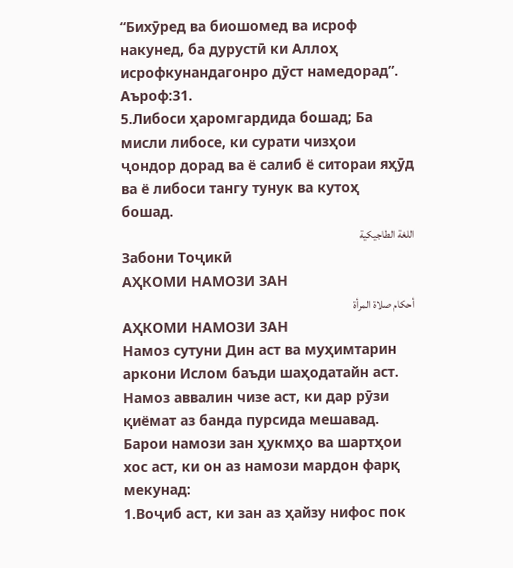“Бихӯред ва биошомед ва исроф накунед, ба дурустӣ ки Аллоҳ исрофкунандагонро дӯст намедорад”. Аъроф:31.
5.Либоси ҳаромгардида бошад; Ба мисли либосе, ки сурати чизҳои ҷондор дорад ва ё салиб ё ситораи яҳӯд ва ё либоси тангу тунук ва кутоҳ бошад.
اللغة الطاجيكية
Забони Тоҷикӣ
АҲКОМИ НАМОЗИ ЗАН
أحكام صلاة المرأة
АҲКОМИ НАМОЗИ ЗАН
Намоз сутуни Дин аст ва муҳимтарин аркони Ислом баъди шаҳодатайн аст. Намоз аввалин чизе аст, ки дар рӯзи қиёмат аз банда пурсида мешавад. Барои намози зан ҳукмҳо ва шартҳои хос аст, ки он аз намози мардон фарқ мекунад:
1.Воҷиб аст, ки зан аз ҳайзу нифос пок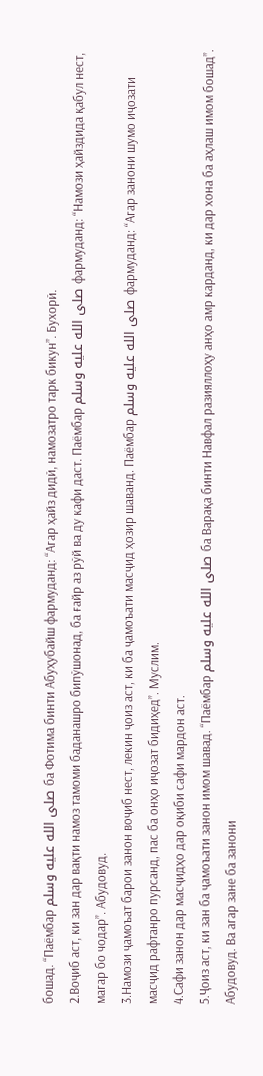бошад. “Паёмбар صلى الله عليه وسلم ба Фотима бинти Абуҳубайш фармуданд: “Агар ҳайз дидӣ, намозатро тарк бикун”. Бухорӣ.
2.Воҷиб аст, ки зан дар вақти намоз тамоми баданашро бипӯшонад, ба ғайр аз рӯй ва ду кафи даст. Паёмбар صلى الله عليه وسلم фармуданд: “Намози ҳайздида қабул нест, магар бо чодар”. Абудовуд.
3.Намози ҷамоъат барои занон воҷиб нест, лекин ҷоиз аст, ки ба ҷамоъати масҷид ҳозир шаванд. Паёмбар صلى الله عليه وسلم фармуданд: “Агар занони шумо иҷозати масҷид рафтанро пурсанд, пас ба онҳо иҷозат бидиҳед”. Муслим.
4.Сафи занон дар масҷидҳо дар оқиби сафи мардон аст.
5.Ҷоиз аст, ки зан ба ҷамоъати занон имом шавад. “Паёмбар صلى الله عليه وسلم ба Варақа бинти Навфал разияллоҳу анҳо амр карданд, ки дар хона ба аҳлаш имом бошад”. Абудовуд. Ва агар зане ба занони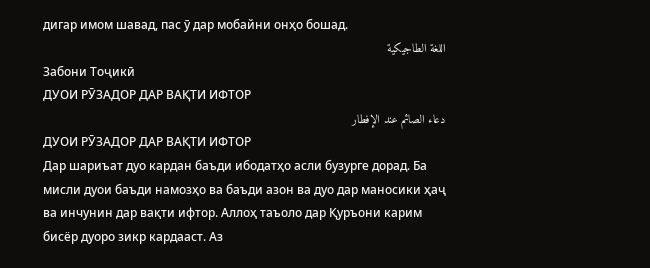дигар имом шавад, пас ӯ дар мобайни онҳо бошад.
اللغة الطاجيكية
Забони Тоҷикӣ
ДУОИ РӮЗАДОР ДАР ВАҚТИ ИФТОР
دعاء الصائم عند الإفطار
ДУОИ РӮЗАДОР ДАР ВАҚТИ ИФТОР
Дар шариъат дуо кардан баъди ибодатҳо асли бузурге дорад. Ба мисли дуои баъди намозҳо ва баъди азон ва дуо дар маносики ҳаҷ ва инчунин дар вақти ифтор. Аллоҳ таъоло дар Қуръони карим бисёр дуоро зикр кардааст. Аз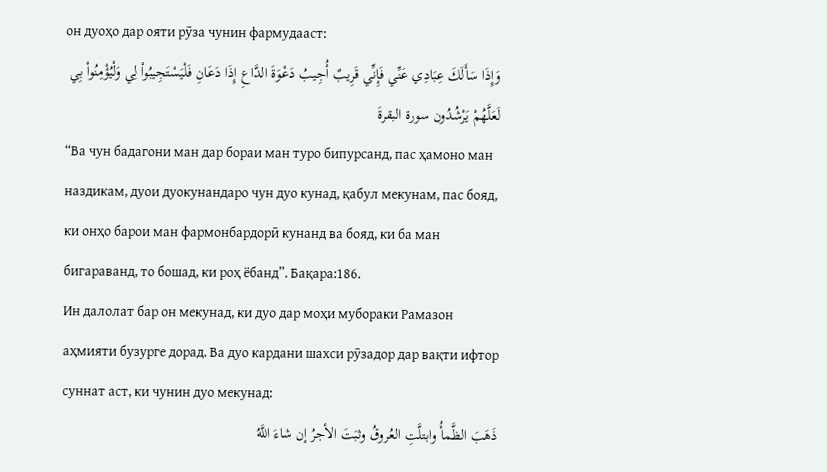он дуоҳо дар ояти рӯза чунин фармудааст:
وَإِذَا سَأَلَكَ عِبَادِي عَنِّي فَإِنِّي قَرِيبٌ أُجِيبُ دَعْوَةَ الدَّاعِ إِذَا دَعَانِ فَلْيَسْتَجِيبُواْ لِي وَلْيُؤْمِنُواْ بِي لَعَلَّهُمْ يَرْشُدُون سورة البقرةَ
“Ва чун бадагони ман дар бораи ман туро бипурсанд, пас ҳамоно ман наздикам, дуои дуокунандаро чун дуо кунад, қабул мекунам, пас бояд, ки онҳо барои ман фармонбардорӣ кунанд ва бояд, ки ба ман бигараванд, то бошад, ки роҳ ёбанд”. Бақара:186.
Ин далолат бар он мекунад, ки дуо дар моҳи мубораки Рамазон аҳмияти бузурге дорад. Ва дуо кардани шахси рӯзадор дар вақти ифтор суннат аст, ки чунин дуо мекунад:
ذَهَبَ الظَّمأُ وابتلَّتِ العُروقُ وثبَتَ الأجرُ إن شاءَ اللَّهُ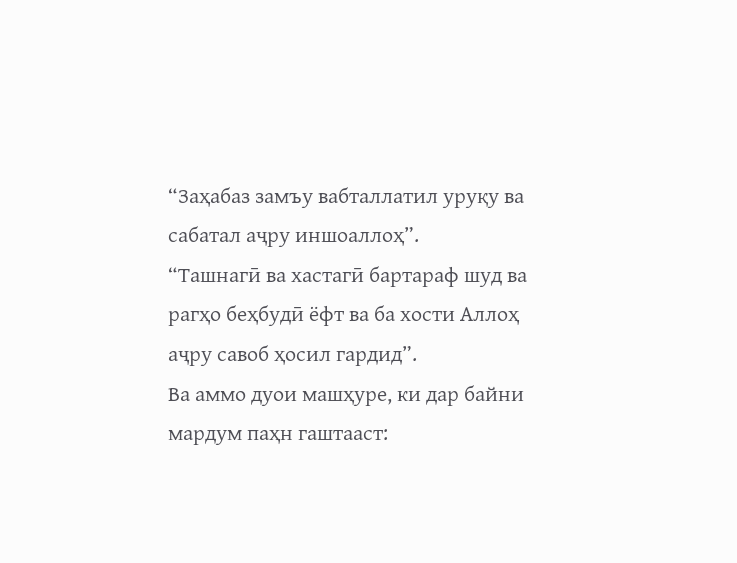“Заҳабаз замъу вабталлатил уруқу ва сабатал аҷру иншоаллоҳ”.
“Ташнагӣ ва хастагӣ бартараф шуд ва рагҳо беҳбудӣ ёфт ва ба хости Аллоҳ аҷру савоб ҳосил гардид”.
Ва аммо дуои машҳуре, ки дар байни мардум паҳн гаштааст: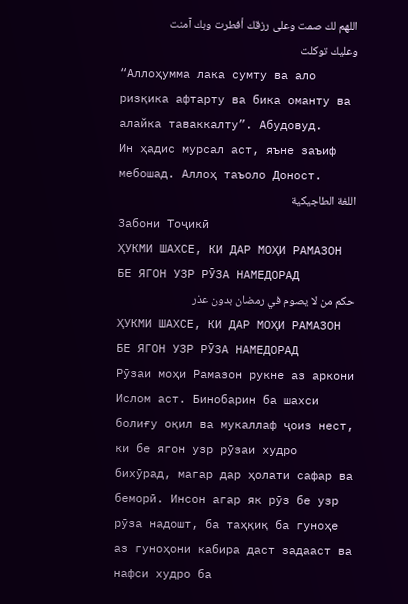اللهم لك صمت وعلى رزقك أفطرت وبك آمنت وعليك توكلت
“Аллоҳумма лака сумту ва ало ризқика афтарту ва бика оманту ва алайка таваккалту”. Абудовуд.
Ин ҳадис мурсал аст, яъне заъиф мебошад. Аллоҳ таъоло Доност.
اللغة الطاجيكية
Забони Тоҷикӣ
ҲУКМИ ШАХСЕ, КИ ДАР МОҲИ РАМАЗОН БЕ ЯГОН УЗР РӮЗА НАМЕДОРАД
حكم من لا يصوم في رمضان بدون عذر
ҲУКМИ ШАХСЕ, КИ ДАР МОҲИ РАМАЗОН БЕ ЯГОН УЗР РӮЗА НАМЕДОРАД
Рӯзаи моҳи Рамазон рукне аз аркони Ислом аст. Бинобарин ба шахси болиғу оқил ва мукаллаф ҷоиз нест, ки бе ягон узр рӯзаи худро бихӯрад, магар дар ҳолати сафар ва беморӣ. Инсон агар як рӯз бе узр рӯза надошт, ба таҳқиқ ба гуноҳе аз гуноҳони кабира даст задааст ва нафси худро ба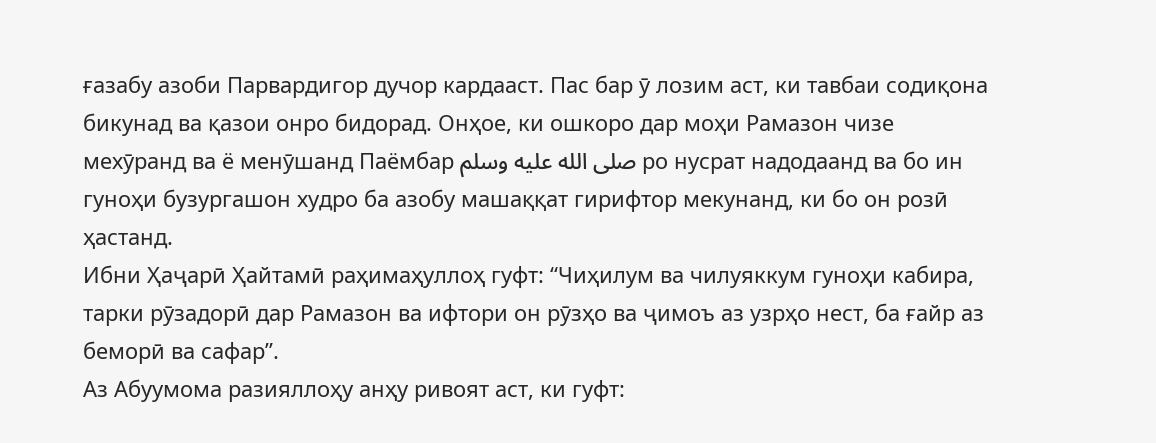ғазабу азоби Парвардигор дучор кардааст. Пас бар ӯ лозим аст, ки тавбаи содиқона бикунад ва қазои онро бидорад. Онҳое, ки ошкоро дар моҳи Рамазон чизе мехӯранд ва ё менӯшанд Паёмбар صلى الله عليه وسلم ро нусрат надодаанд ва бо ин гуноҳи бузургашон худро ба азобу машаққат гирифтор мекунанд, ки бо он розӣ ҳастанд.
Ибни Ҳаҷарӣ Ҳайтамӣ раҳимаҳуллоҳ гуфт: “Чиҳилум ва чилуяккум гуноҳи кабира, тарки рӯзадорӣ дар Рамазон ва ифтори он рӯзҳо ва ҷимоъ аз узрҳо нест, ба ғайр аз беморӣ ва сафар”.
Аз Абуумома разияллоҳу анҳу ривоят аст, ки гуфт: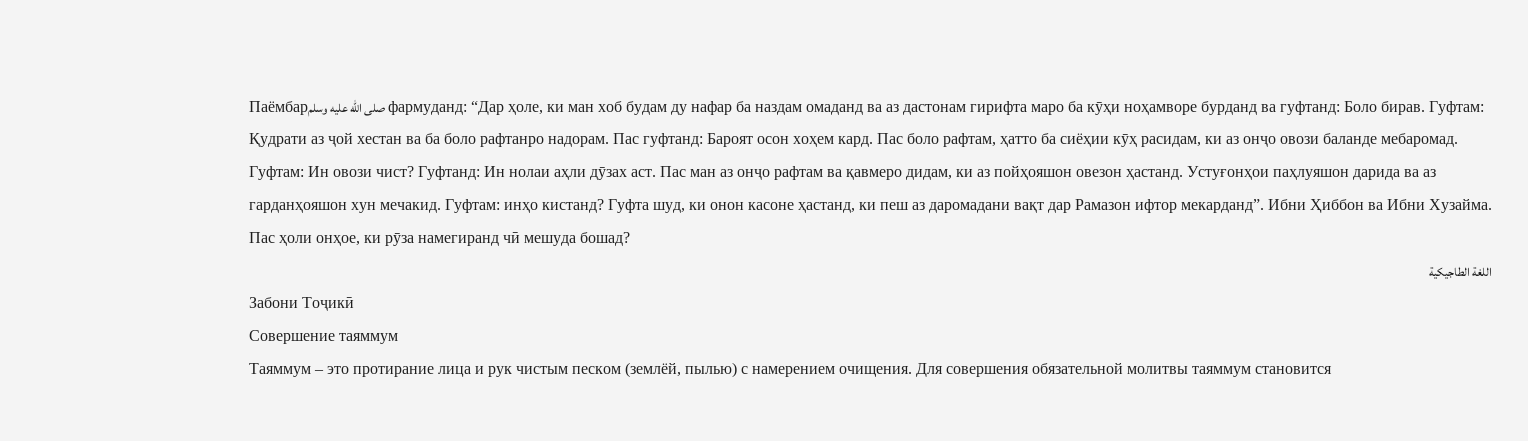Паёмбарصلى الله عليه وسلم фармуданд: “Дар ҳоле, ки ман хоб будам ду нафар ба наздам омаданд ва аз дастонам гирифта маро ба кӯҳи ноҳамворе бурданд ва гуфтанд: Боло бирав. Гуфтам: Қудрати аз ҷой хестан ва ба боло рафтанро надорам. Пас гуфтанд: Бароят осон хоҳем кард. Пас боло рафтам, ҳатто ба сиёҳии кӯҳ расидам, ки аз онҷо овози баланде мебаромад. Гуфтам: Ин овози чист? Гуфтанд: Ин нолаи аҳли дӯзах аст. Пас ман аз онҷо рафтам ва қавмеро дидам, ки аз пойҳояшон овезон ҳастанд. Устуғонҳои паҳлуяшон дарида ва аз гарданҳояшон хун мечакид. Гуфтам: инҳо кистанд? Гуфта шуд, ки онон касоне ҳастанд, ки пеш аз даромадани вақт дар Рамазон ифтор мекарданд”. Ибни Ҳиббон ва Ибни Хузайма. Пас ҳоли онҳое, ки рӯза намегиранд чӣ мешуда бошад?
اللغة الطاجيكية
Забони Тоҷикӣ
Совершение таяммум
Таяммум – это протирание лица и рук чистым песком (землёй, пылью) с намерением очищения. Для совершения обязательной молитвы таяммум становится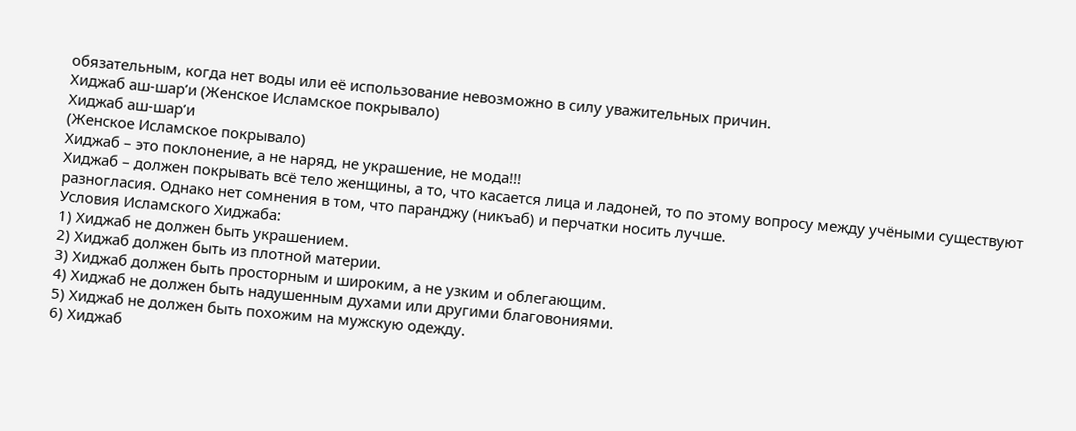обязательным, когда нет воды или её использование невозможно в силу уважительных причин.
Хиджаб аш-шар’и (Женское Исламское покрывало)
Хиджаб аш-шар’и
(Женское Исламское покрывало)
Хиджаб – это поклонение, а не наряд, не украшение, не мода!!!
Хиджаб – должен покрывать всё тело женщины, а то, что касается лица и ладоней, то по этому вопросу между учёными существуют разногласия. Однако нет сомнения в том, что паранджу (никъаб) и перчатки носить лучше.
Условия Исламского Хиджаба:
1) Хиджаб не должен быть украшением.
2) Хиджаб должен быть из плотной материи.
3) Хиджаб должен быть просторным и широким, а не узким и облегающим.
4) Хиджаб не должен быть надушенным духами или другими благовониями.
5) Хиджаб не должен быть похожим на мужскую одежду.
6) Хиджаб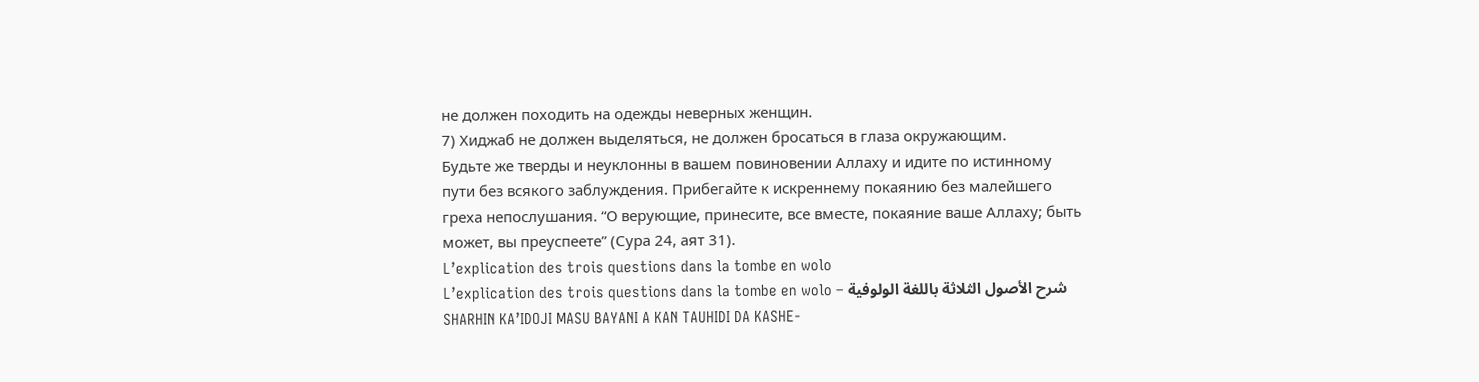не должен походить на одежды неверных женщин.
7) Хиджаб не должен выделяться, не должен бросаться в глаза окружающим.
Будьте же тверды и неуклонны в вашем повиновении Аллаху и идите по истинному пути без всякого заблуждения. Прибегайте к искреннему покаянию без малейшего греха непослушания. “О верующие, принесите, все вместе, покаяние ваше Аллаху; быть может, вы преуспеете” (Сура 24, аят 31).
L’explication des trois questions dans la tombe en wolo
L’explication des trois questions dans la tombe en wolo – شرح الأصول الثلاثة باللغة الولوفية
SHARHIN KA’IDOJI MASU BAYANI A KAN TAUHIDI DA KASHE-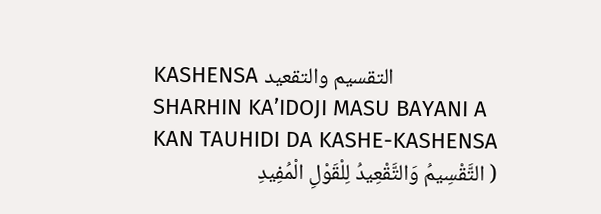KASHENSA التقسيم والتقعيد
SHARHIN KA’IDOJI MASU BAYANI A KAN TAUHIDI DA KASHE-KASHENSA
( التَّقْسِيمُ وَالتَّقْعِيدُ لِلْقَوْلِ الْمُفِيدِ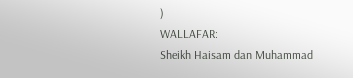)
WALLAFAR:
Sheikh Haisam dan Muhammad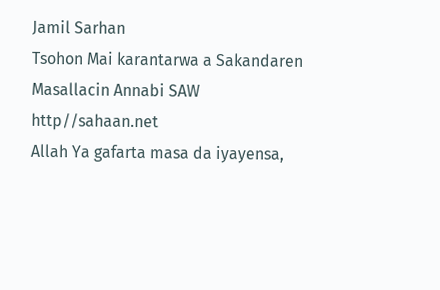Jamil Sarhan
Tsohon Mai karantarwa a Sakandaren Masallacin Annabi SAW
http//sahaan.net
Allah Ya gafarta masa da iyayensa,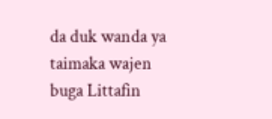da duk wanda ya taimaka wajen buga Littafin